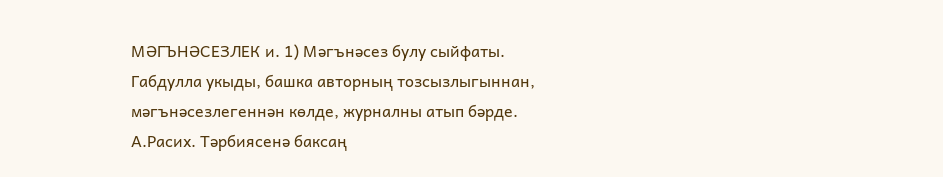МӘГЪНӘСЕЗЛЕК и. 1) Мәгънәсез булу сыйфаты. Габдулла укыды, башка авторның тозсызлыгыннан, мәгънәсезлегеннән көлде, журналны атып бәрде. А.Расих. Тәрбиясенә баксаң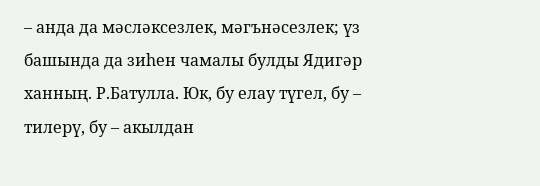– анда да мәсләксезлек, мәгънәсезлек; үз башында да зиһен чамалы булды Ядигәр ханның. Р.Батулла. Юк, бу елау түгел, бу – тилерү, бу – акылдан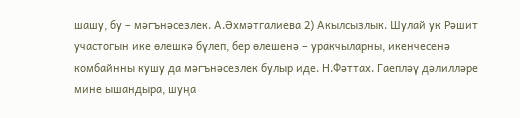шашу, бу – мәгънәсезлек. А.Әхмәтгалиева 2) Акылсызлык. Шулай ук Рәшит участогын ике өлешкә бүлеп, бер өлешенә – уракчыларны, икенчесенә комбайнны кушу да мәгънәсезлек булыр иде. Н.Фәттах. Гаепләү дәлилләре мине ышандыра, шуңа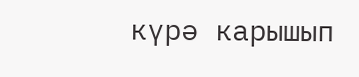күрә карышып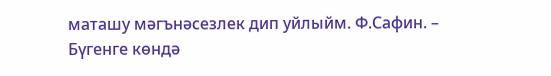маташу мәгънәсезлек дип уйлыйм. Ф.Сафин. – Бүгенге көндә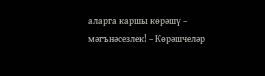аларга каршы көрәшү – мәгънәсезлек! – Көрәшчеләр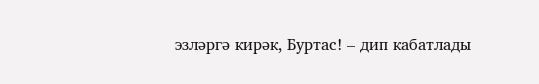эзләргә кирәк, Буртас! – дип кабатлады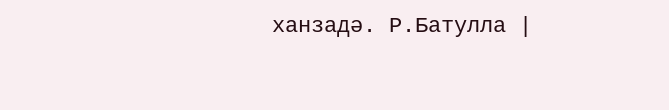ханзадә. Р.Батулла |